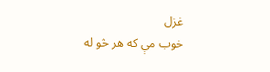غزل
خوب مې که هر څو له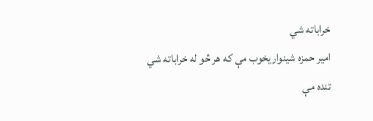خراباته شي
امیر حمزه شینواریخوب مې که هر څو له خراباته شي
تنده مې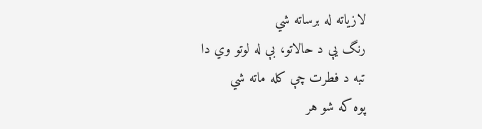لازياته له برساته شي
رنگ يې د حالاتو، بې له لوتو وي دا
تبه د فطرت چې کله ماته شي
پوه که شو هر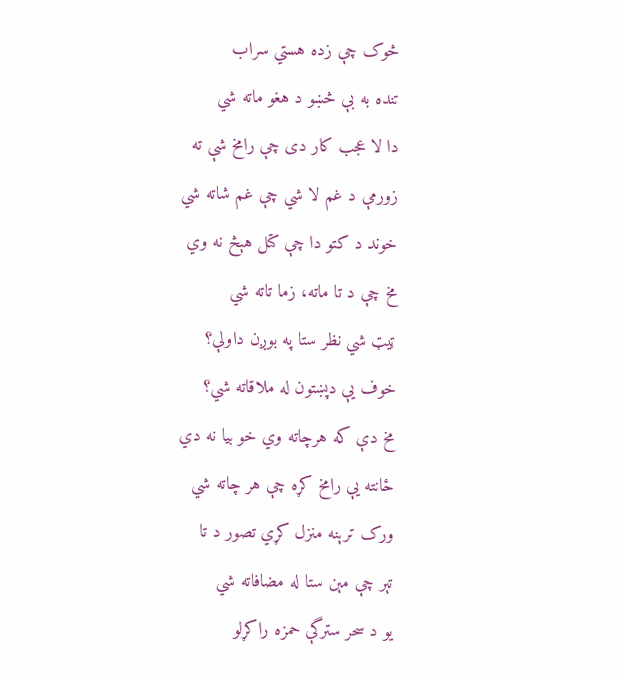څوک چې زده هستي سراب
تنده به بې څښو د هغو ماته شي
دا لا عجب کار دی چې رامخ شې ته
زورمې د غم لا شي چې غم شاته شي
خوند د کتو دا چې کتل هېڅ نه وي
مخ چې د تا ماته، زما تاته شي
ټيټ شي نظر ستا په بوږن داولې؟
خوف يې دپښتون له ملاقاته شي؟
مخ دې که هرچاته وي خو بيا نه دي
ځانته يې رامخ کړه چې هر چاته شي
ورک ترېنه منزل کړي تصور د تا
تېر چې مېن ستا له مضافاته شي
يو د سحر سترگې حمزه راکړلو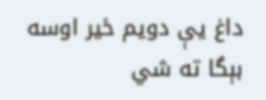داغ يې دويم ځير اوسه بېگا ته شي